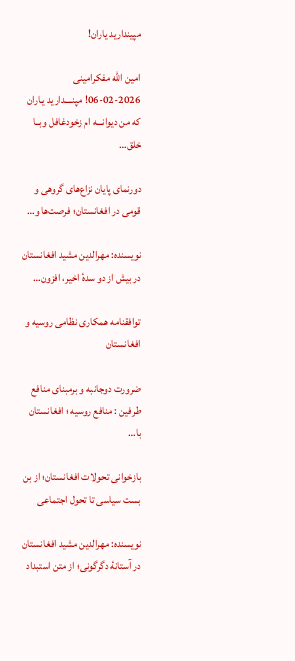مپیندارید یاران!

امین الله مفکرامینی  2026-02-06! مپنــــدارید یـاران که من دیوانـــه ام زخودغافل وبــا خلق…

دورنمای پایان نزاع‌های گروهی و قومی در افغانستان؛ فرصت‌ها و…

نویسنده: مهرالدین مشید افغانستان در بیش از دو سدهٔ اخیر، افزون…

توافقنامه همکاری نظامی روسیه و افغانستان

ضرورت دوجانبه و برمبنای منافع طرفین : منافع روسیه ؛ افغانستان با…

بازخوانی تحولات افغانستان؛ از بن بست سیاسی تا تحول اجتماعی

نویسنده: مهرالدین مشید افغانستان در آستانهٔ دگرگونی؛ از متن استبداد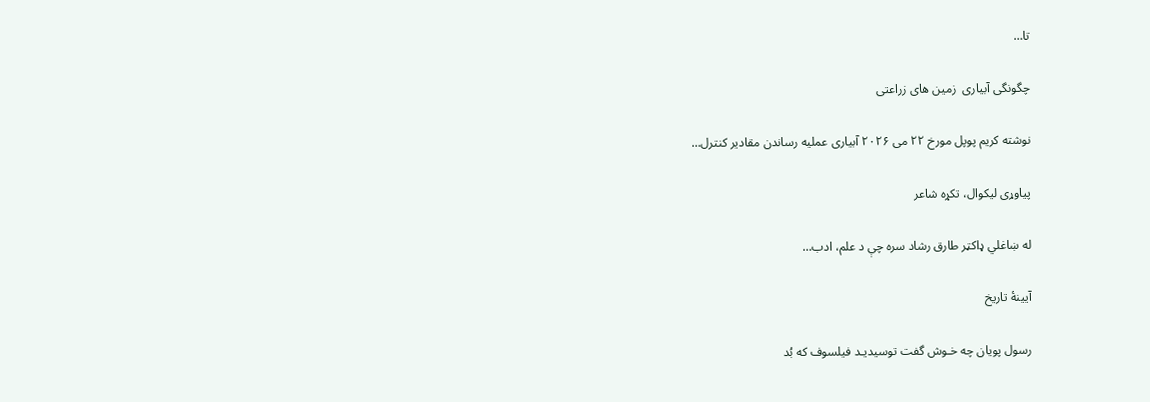تا…

چگونگی آبیاری  زمین های زراعتی

نوشته کریم پوپل مورخ ۲۲ می ۲۰۲۶ آبیاری عملیه رساندن مقادیر کنترل…

پیاوړی لیکوال، تکړه شاعر

له ښاغلي ډاکټر طارق رشاد سره چې د علم، ادب…

آیینۀ تاریخ

رسول پویان چه خـوش گفت توسیدیـد فیلسوف که بُد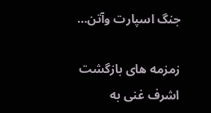جنگ اسپارت وآتن…

زمزمه های بازگشت اشرف غنی به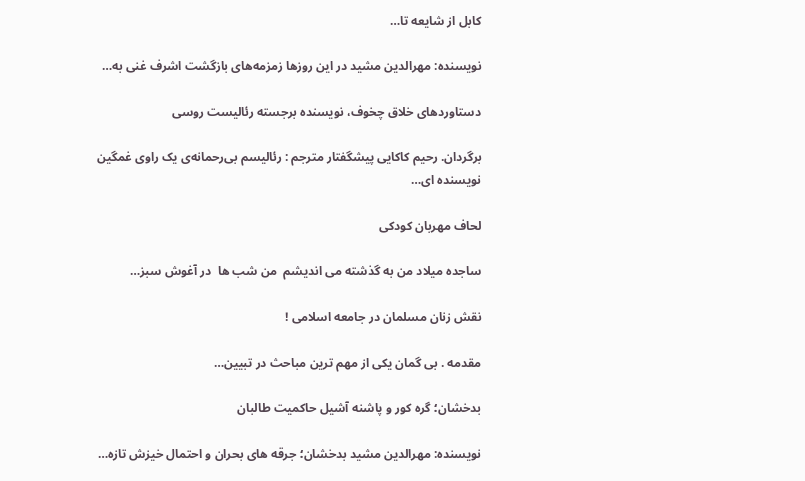کابل از شایعه تا…

نویسنده: مهرالدین مشید در این روزها زمزمه‌های بازگشت اشرف غنی به…

دستاوردهای خلاق چخوف، نویسنده برجسته رئالیست روسی

برگردان. رحیم کاکایی پیشگفتار مترجم : رئالیسم بی‌رحمانه‌ی یک راوی غمگین  نویسنده ای…

لحاف مهربان کودکی

ساجده میلاد من به گذشته می اندیشم  من شب ها  در آغوش سبز…

نقش زنان مسلمان در جامعه اسلامی !

مقدمه . بی گمان یکی از مهم ترین مباحث در تبیین…

بدخشان؛ گره کور و پاشنه آشیل حاکمیت طالبان

نویسنده: مهرالدین مشید بدخشان؛ جرقه های بحران و احتمال خیزش تازه…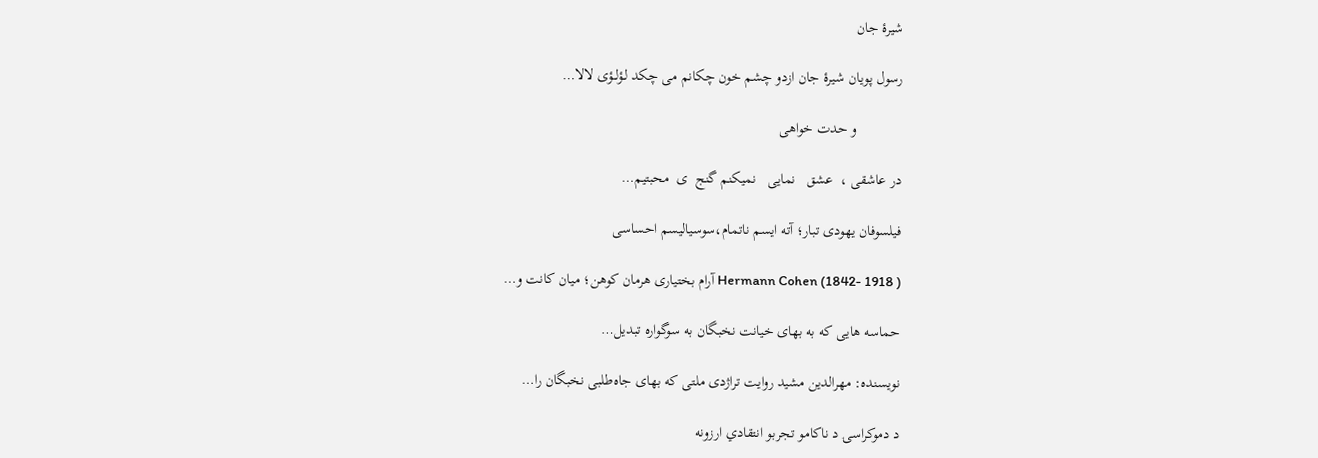شیرۀ جان

رسول پویان شیرۀ جان ازدو چشم خون چکانم می چکد لـؤلــؤی لالا…

            و حدت خواهی

در عاشقی ،  عشق   نمایی   نمیکنم گنج  ی  محبتیم…

فیلسوفان یهودی تبار؛ آته ایسم ناتمام،سوسیالیسم احساسی

Hermann Cohen (1842- 1918 ) آرام بختیاری هرمان کوهن؛ میان کانت و…

حماسه هایی که به بهای خیانت نخبگان به سوگواره تبدیل…

نویسنده: مهرالدین مشید روایت تراژدی ملتی که بهای جاه‌طلبی نخبگان را…

د دموکراسۍ د ناکامو تجربو انتقادي ارزونه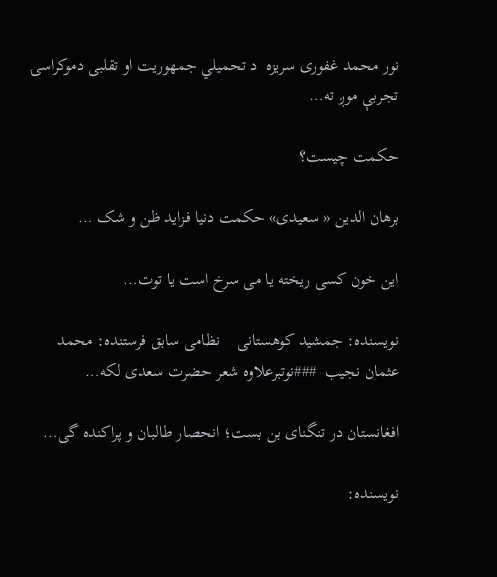نور محمد غفوری سریزه  د تحمیلي جمهوریت او تقلبی دموکراسۍ تجربې موږ ته…

حکمت چیست؟

برهان الدین « سعیدی» حکمت دنیا فـزاید ظن و شک …

این خون کسی ریخته یا می سرخ است یا توت…

نویسنده: جمشید کوهستانی    نظامی سابق فرستنده: محمد عثمان نجیب  ###نوتبرعلاوه شعر حضرت سعدی لکه…

افغانستان در تنگنای بن بست؛ انحصار طالبان و پراکنده گی…

نویسنده: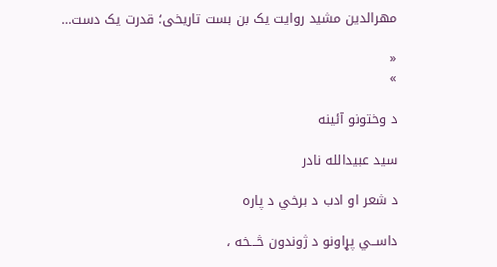مهرالدین مشید روایت یک بن بست تاریخی؛ قدرت یک دست…

«
»

د وختونو آئینه

سید عبیدالله نادر

د شعر او ادب د برخي د پاره

داســي پړاونو د ژوندون څـــخه ،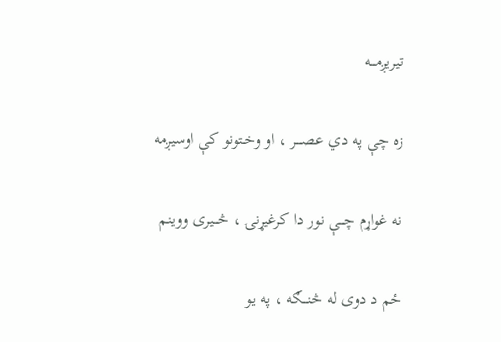تیریږمـــه

زه چې په دي عصــــر ، او وخـتونو کې اوسیږمه

نه غواړم چـــې نور دا کرغیړنۍ ، څـــیری ووینم

ځم د دوی له څنـــګه ، په یو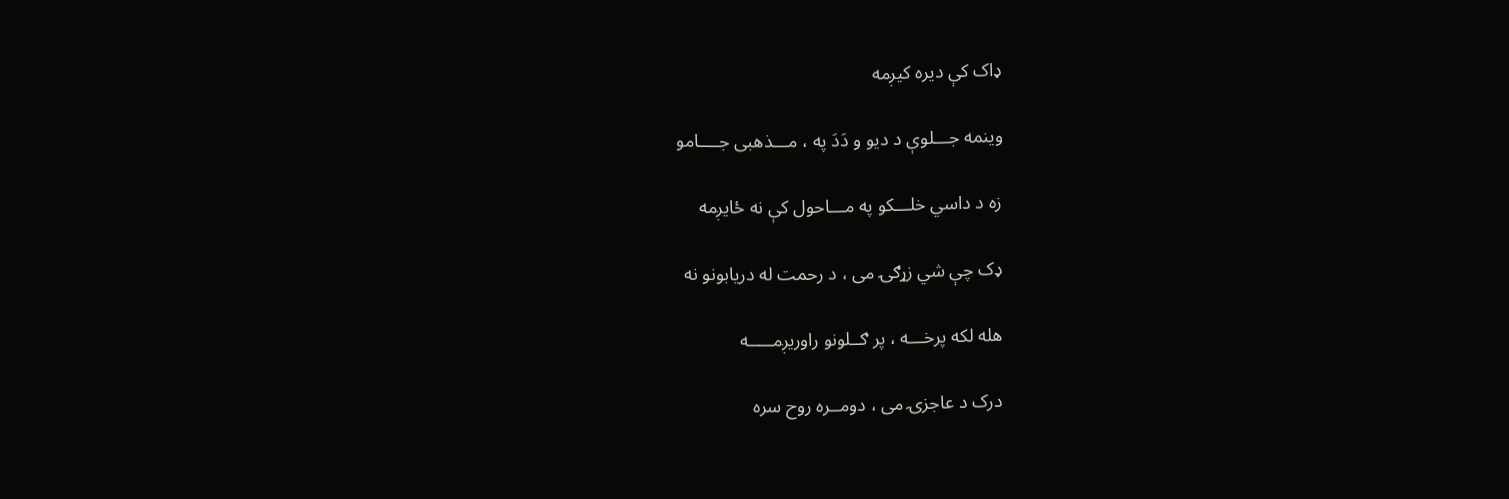ډاک کې دیره کیږمه

وینمه جـــلوې د دیو و دَدَ په ، مـــذهبی جــــامو

زه د داسي خلـــکو په مـــاحول کې نه ځایږمه

ډک چې شي زړګۍ می ، د رحمت له دریابونو نه

هله لکه پرخـــه ، پر ګــلونو راوریږمـــــه

درک د عاجزۍ می ، دومــره روح سره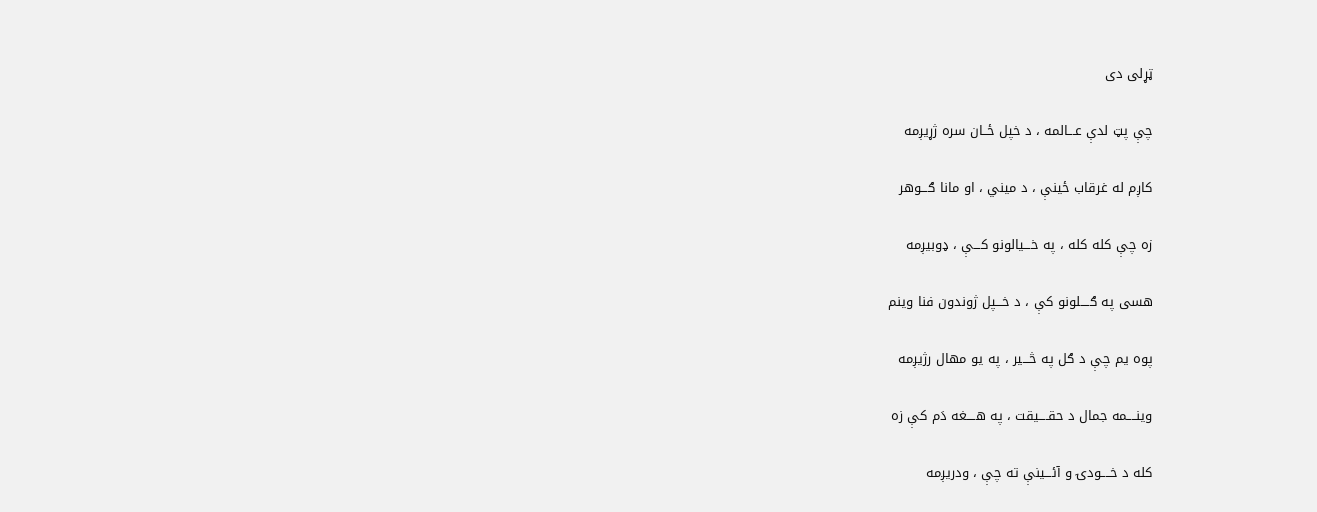ټړلی دی

چې پټ لدې عـــالمه ، د خپل ځــان سره ژړیږمه

کاږم له غرقاب ځینې ، د میني ، او مانا ګـــوهر

زه چې کله کله ، په خـــیالونو کـــې ، ډوبیږمه

هسی په ګــــلونو کې ، د خـــپل ژوندون فنا وینم

پوه یم چې د ګل په څـــیر ، په یو مهال رژیږمه

وینــــمه جمال د حقــــیقت ، په هــــغه دَم کې زه

کله د خــــودۍ و آئـــینې ته چې ، ودریږمه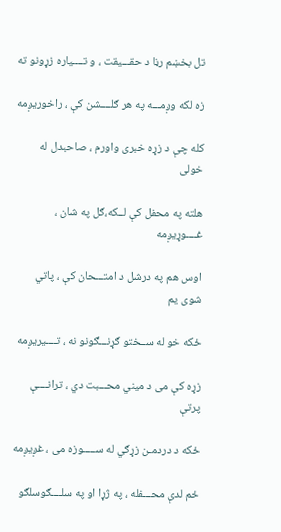تل بخښم رڼا د حقـــیقت ، و تــــیاره زړونو ته

زه لکه وږمـــه په هر ګلــــشن کې ، راخوریږمه

کله چې د زړه خبری واورم ، صاحبدل له خولی

هلته په محفل کې لــکه،ګل په شان ، غــــوړیږمه

اوس هم په درشل د امتـــحان کې ، پاتي شوی یم

ځکه خو له ســختو ګړنـــګونو نه ، تــــیریږمه

زړه کې می د میني محـــبت دي ، ترانــــې پرتې

ځکه د دردمـن زړګي له ســـــوزه می ، غږیږمه

ځم لدې محـــفله ، په ژړا او په سلــــګوسلګو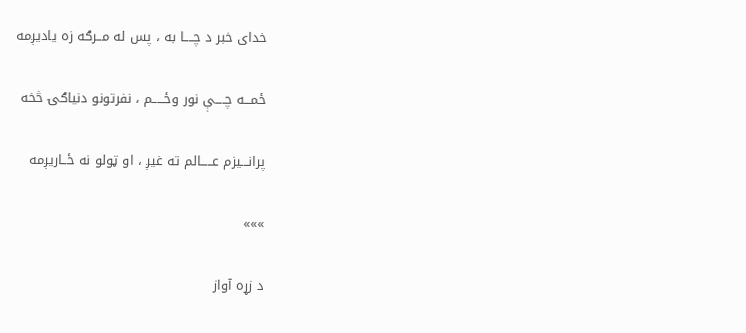خدای خبر د چــــا به ، پس له مــرګه زه یادیږمه

ځمـــه چــــې نور وځـــــم ، نفرتونو دنیاګۍ څخه

پرانـــیزم عـــــالم ته غیږ ، او ټولو نه ځــاریږمه

»»»

د زړه آواز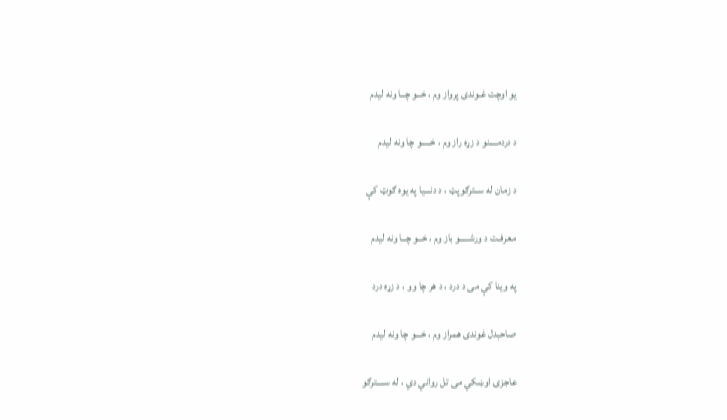یو اوچت غـوندی پرواز وم ، خــو چــا ونه لیدم

د دردمــــنو د زړه راز وم ، خـــــو چا ونه لیدم

د زمان له ســترګوپټ ، د دنـــیا په یوه ګوټ کې

معرفـت د ورشـــــو باز وم ، خــو چــا ونه لیدم

په وینا کې می د درد ، د هر چا وو ، د زړه درد

صاحبدل غوندی همراز وم ، خـــو چا ونه لیدم

عاجزۍ اوښکي می تل رواني دي ، له ســــترګو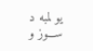یو لمبه د ســـوز و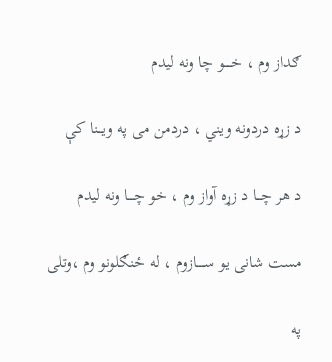ګداز وم ، خـــــو چا ونه لیدم

د زړه دردونه ویني ، دردمن می په ویـــنا کې

د هر چـــا د زړه آواز وم ، خو چــــا ونه لیدم

مست شانی یو ســـــازوم ، له ځنګلونو وم ،وتلی

په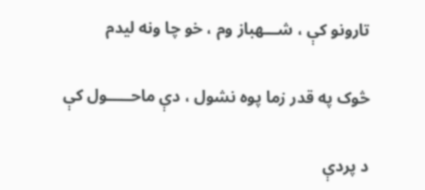تارونو کې ، شـــهباز وم ، خو چا ونه لیدم

څوک په قدر زما پوه نشول ، دې ماحـــــول کې

د پردې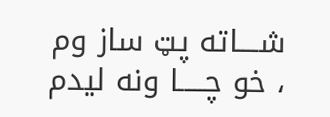شــــاته پټ ساز وم ، خو چـــــا ونه لیدم